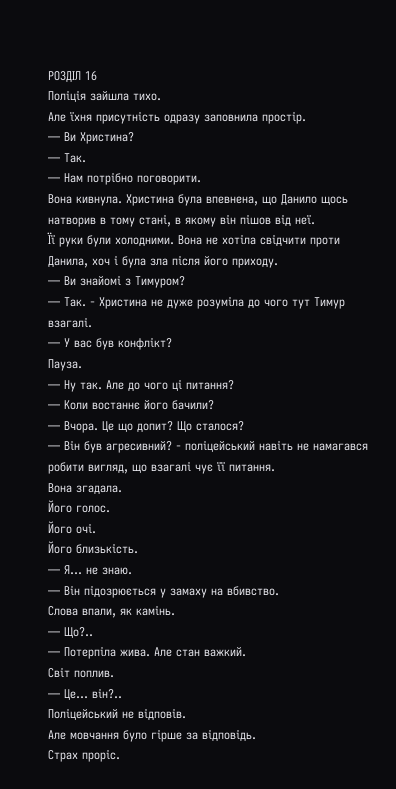РОЗДІЛ 16
Поліція зайшла тихо.
Але їхня присутність одразу заповнила простір.
— Ви Христина?
— Так.
— Нам потрібно поговорити.
Вона кивнула. Христина була впевнена, що Данило щось натворив в тому стані, в якому він пішов від неї.
Її руки були холодними. Вона не хотіла свідчити проти Данила, хоч і була зла після його приходу.
— Ви знайомі з Тимуром?
— Так. - Христина не дуже розуміла до чого тут Тимур взагалі.
— У вас був конфлікт?
Пауза.
— Ну так. Але до чого ці питання?
— Коли востаннє його бачили?
— Вчора. Це що допит? Що сталося?
— Він був агресивний? - поліцейський навіть не намагався робити вигляд, що взагалі чує її питання.
Вона згадала.
Його голос.
Його очі.
Його близькість.
— Я… не знаю.
— Він підозрюється у замаху на вбивство.
Слова впали, як камінь.
— Що?..
— Потерпіла жива. Але стан важкий.
Світ поплив.
— Це… він?..
Поліцейський не відповів.
Але мовчання було гірше за відповідь.
Страх проріс.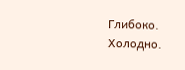Глибоко.
Холодно.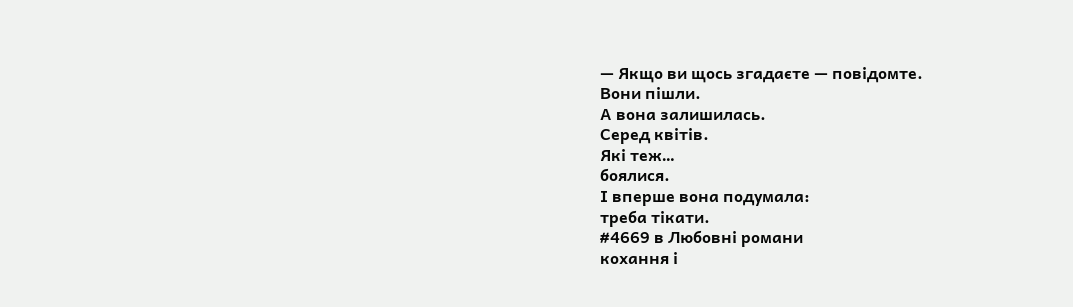— Якщо ви щось згадаєте — повідомте.
Вони пішли.
А вона залишилась.
Серед квітів.
Які теж…
боялися.
І вперше вона подумала:
треба тікати.
#4669 в Любовні романи
кохання і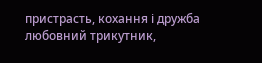пристрасть, кохання і дружба любовний трикутник,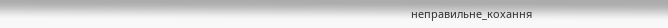неправильне_кохання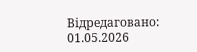Відредаговано: 01.05.2026